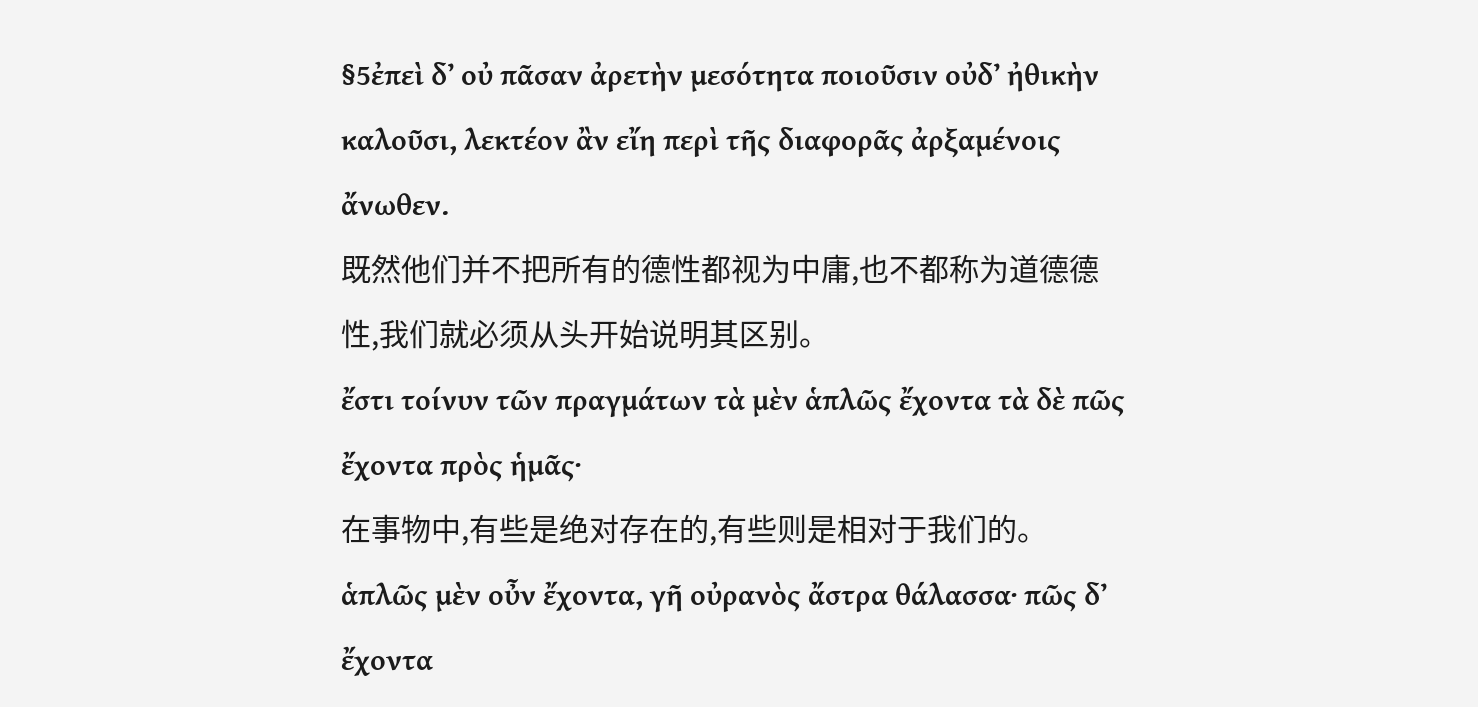§5ἐπεὶ δʼ οὐ πᾶσαν ἀρετὴν μεσότητα ποιοῦσιν οὐδʼ ἠθικὴν καλοῦσι, λεκτέον ἂν εἴη περὶ τῆς διαφορᾶς ἀρξαμένοις ἄνωθεν.
既然他们并不把所有的德性都视为中庸,也不都称为道德德性,我们就必须从头开始说明其区别。
ἔστι τοίνυν τῶν πραγμάτων τὰ μὲν ἁπλῶς ἔχοντα τὰ δὲ πῶς ἔχοντα πρὸς ἡμᾶς·
在事物中,有些是绝对存在的,有些则是相对于我们的。
ἁπλῶς μὲν οὖν ἔχοντα, γῆ οὐρανὸς ἄστρα θάλασσα· πῶς δʼ ἔχοντα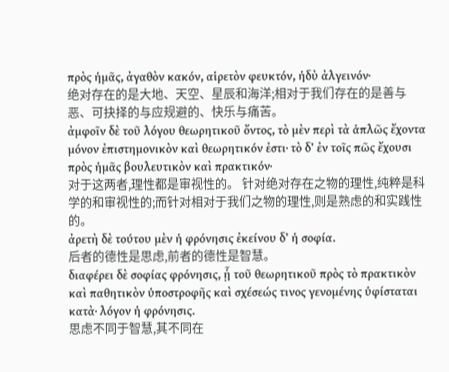πρὸς ἡμᾶς, ἀγαθὸν κακόν, αἱρετὸν φευκτόν, ἡδὺ ἀλγεινόν·
绝对存在的是大地、天空、星辰和海洋;相对于我们存在的是善与恶、可抉择的与应规避的、快乐与痛苦。
ἀμφοῖν δὲ τοῦ λόγου θεωρητικοῦ ὄντος, τὸ μὲν περὶ τὰ ἁπλῶς ἔχοντα μόνον ἐπιστημονικὸν καὶ θεωρητικόν ἐστι· τὸ δʼ ἐν τοῖς πῶς ἔχουσι πρὸς ἡμᾶς βουλευτικὸν καὶ πρακτικόν·
对于这两者,理性都是审视性的。 针对绝对存在之物的理性,纯粹是科学的和审视性的;而针对相对于我们之物的理性,则是熟虑的和实践性的。
ἀρετὴ δὲ τούτου μὲν ἡ φρόνησις ἐκείνου δʼ ἡ σοφία.
后者的德性是思虑,前者的德性是智慧。
διαφέρει δὲ σοφίας φρόνησις, ᾗ τοῦ θεωρητικοῦ πρὸς τὸ πρακτικὸν καὶ παθητικὸν ὑποστροφῆς καὶ σχέσεώς τινος γενομένης ὑφίσταται κατὰ· λόγον ἡ φρόνησις.
思虑不同于智慧,其不同在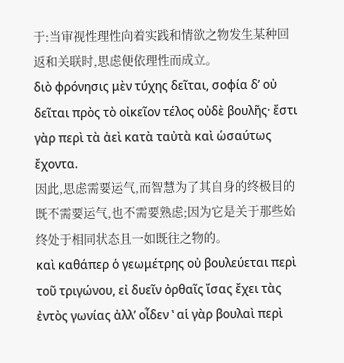于:当审视性理性向着实践和情欲之物发生某种回返和关联时,思虑便依理性而成立。
διὸ φρόνησις μὲν τύχης δεῖται, σοφία δʼ οὐ δεῖται πρὸς τὸ οἰκεῖον τέλος οὐδὲ βουλῆς· ἔστι γὰρ περὶ τὰ ἀεὶ κατὰ ταὐτὰ καὶ ὡσαύτως ἔχοντα.
因此,思虑需要运气,而智慧为了其自身的终极目的既不需要运气,也不需要熟虑;因为它是关于那些始终处于相同状态且一如既往之物的。
καὶ καθάπερ ὁ γεωμέτρης οὐ βουλεύεται περὶ τοῦ τριγώνου, εἰ δυεῖν ὀρθαῖς ἴσας ἔχει τὰς ἐντὸς γωνίας ἀλλʼ οἶδεν ʽ αἱ γὰρ βουλαὶ περὶ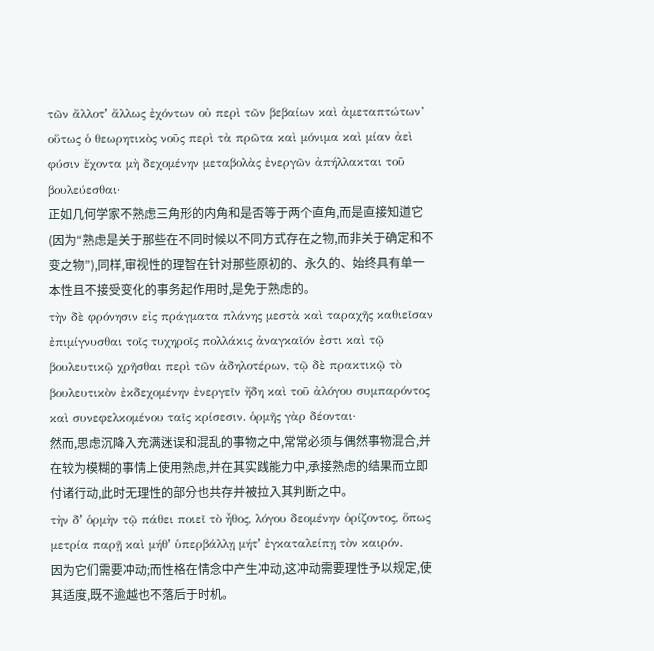τῶν ἄλλοτʼ ἄλλως ἐχόντων οὐ περὶ τῶν βεβαίων καὶ ἀμεταπτώτων’ οὕτως ὁ θεωρητικὸς νοῦς περὶ τὰ πρῶτα καὶ μόνιμα καὶ μίαν ἀεὶ φύσιν ἔχοντα μὴ δεχομένην μεταβολὰς ἐνεργῶν ἀπήλλακται τοῦ βουλεύεσθαι·
正如几何学家不熟虑三角形的内角和是否等于两个直角,而是直接知道它(因为“熟虑是关于那些在不同时候以不同方式存在之物,而非关于确定和不变之物”),同样,审视性的理智在针对那些原初的、永久的、始终具有单一本性且不接受变化的事务起作用时,是免于熟虑的。
τὴν δὲ φρόνησιν εἰς πράγματα πλάνης μεστὰ καὶ ταραχῆς καθιεῖσαν ἐπιμίγνυσθαι τοῖς τυχηροῖς πολλάκις ἀναγκαῖόν ἐστι καὶ τῷ βουλευτικῷ χρῆσθαι περὶ τῶν ἀδηλοτέρων, τῷ δὲ πρακτικῷ τὸ βουλευτικὸν ἐκδεχομένην ἐνεργεῖν ἤδη καὶ τοῦ ἀλόγου συμπαρόντος καὶ συνεφελκομένου ταῖς κρίσεσιν. ὁρμῆς γὰρ δέονται·
然而,思虑沉降入充满迷误和混乱的事物之中,常常必须与偶然事物混合,并在较为模糊的事情上使用熟虑,并在其实践能力中,承接熟虑的结果而立即付诸行动,此时无理性的部分也共存并被拉入其判断之中。
τὴν δʼ ὁρμὴν τῷ πάθει ποιεῖ τὸ ἦθος, λόγου δεομένην ὁρίζοντος, ὅπως μετρία παρῇ καὶ μήθʼ ὑπερβάλλῃ μήτʼ ἐγκαταλείπῃ τὸν καιρόν.
因为它们需要冲动;而性格在情念中产生冲动,这冲动需要理性予以规定,使其适度,既不逾越也不落后于时机。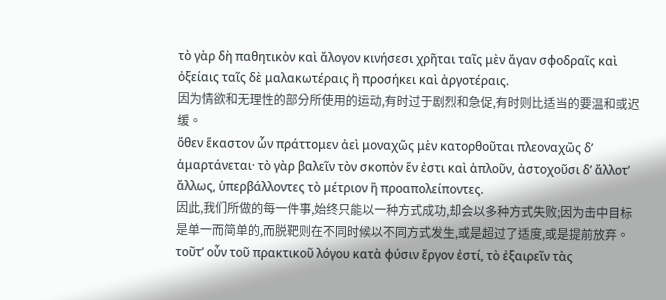τὸ γὰρ δὴ παθητικὸν καὶ ἄλογον κινήσεσι χρῆται ταῖς μὲν ἄγαν σφοδραῖς καὶ ὀξείαις ταῖς δὲ μαλακωτέραις ἢ προσήκει καὶ ἀργοτέραις.
因为情欲和无理性的部分所使用的运动,有时过于剧烈和急促,有时则比适当的要温和或迟缓。
ὅθεν ἕκαστον ὧν πράττομεν ἀεὶ μοναχῶς μὲν κατορθοῦται πλεοναχῶς δʼ ἁμαρτάνεται· τὸ γὰρ βαλεῖν τὸν σκοπὸν ἕν ἐστι καὶ ἁπλοῦν, ἀστοχοῦσι δʼ ἄλλοτʼ ἄλλως, ὑπερβάλλοντες τὸ μέτριον ἢ προαπολείποντες.
因此,我们所做的每一件事,始终只能以一种方式成功,却会以多种方式失败;因为击中目标是单一而简单的,而脱靶则在不同时候以不同方式发生,或是超过了适度,或是提前放弃。
τοῦτʼ οὖν τοῦ πρακτικοῦ λόγου κατὰ φύσιν ἔργον ἐστί, τὸ ἐξαιρεῖν τὰς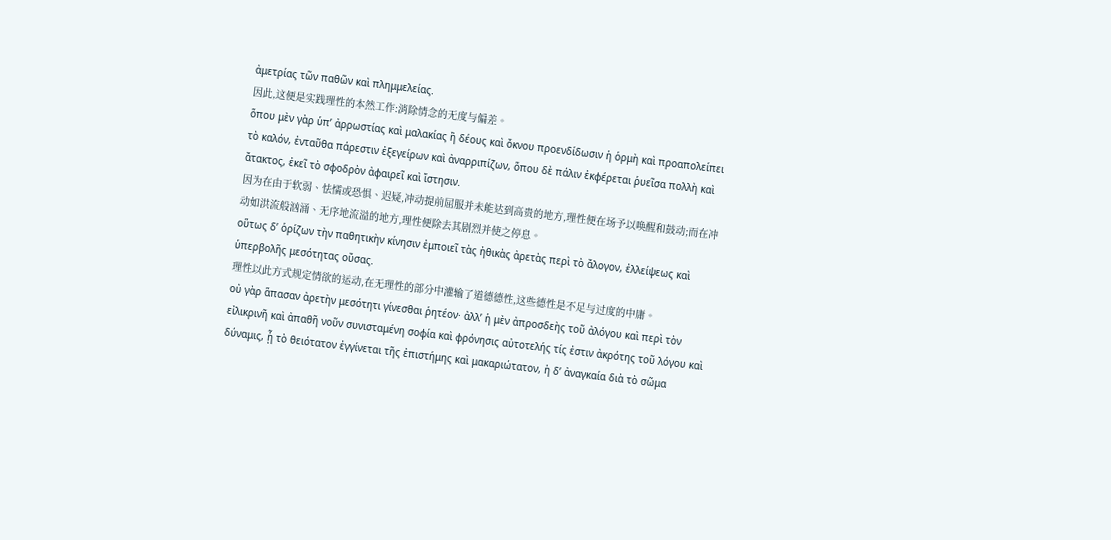ἀμετρίας τῶν παθῶν καὶ πλημμελείας.
因此,这便是实践理性的本然工作:消除情念的无度与偏差。
ὅπου μὲν γὰρ ὑπʼ ἀρρωστίας καὶ μαλακίας ἢ δέους καὶ ὄκνου προενδίδωσιν ἡ ὁρμὴ καὶ προαπολείπει τὸ καλόν, ἐνταῦθα πάρεστιν ἐξεγείρων καὶ ἀναρριπίζων, ὅπου δὲ πάλιν ἐκφέρεται ῥυεῖσα πολλὴ καὶ ἄτακτος, ἐκεῖ τὸ σφοδρὸν ἀφαιρεῖ καὶ ἵστησιν.
因为在由于软弱、怯懦或恐惧、迟疑,冲动提前屈服并未能达到高贵的地方,理性便在场予以唤醒和鼓动;而在冲动如洪流般汹涌、无序地流溢的地方,理性便除去其剧烈并使之停息。
οὕτως δʼ ὁρίζων τὴν παθητικὴν κίνησιν ἐμποιεῖ τὰς ἠθικὰς ἀρετὰς περὶ τὸ ἄλογον, ἐλλείψεως καὶ ὑπερβολῆς μεσότητας οὔσας.
理性以此方式规定情欲的运动,在无理性的部分中灌输了道德德性,这些德性是不足与过度的中庸。
οὐ γὰρ ἅπασαν ἀρετὴν μεσότητι γίνεσθαι ῥητέον· ἀλλʼ ἡ μὲν ἀπροσδεὴς τοῦ ἀλόγου καὶ περὶ τὸν εἰλικρινῆ καὶ ἀπαθῆ νοῦν συνισταμένη σοφία καὶ φρόνησις αὐτοτελής τίς ἐστιν ἀκρότης τοῦ λόγου καὶ δύναμις, ᾗ τὸ θειότατον ἐγγίνεται τῆς ἐπιστήμης καὶ μακαριώτατον, ἡ δʼ ἀναγκαία διὰ τὸ σῶμα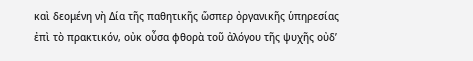καὶ δεομένη νὴ Δία τῆς παθητικῆς ὥσπερ ὀργανικῆς ὑπηρεσίας ἐπὶ τὸ πρακτικόν, οὐκ οὖσα φθορὰ τοῦ ἀλόγου τῆς ψυχῆς οὐδʼ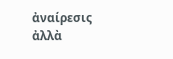ἀναίρεσις ἀλλὰ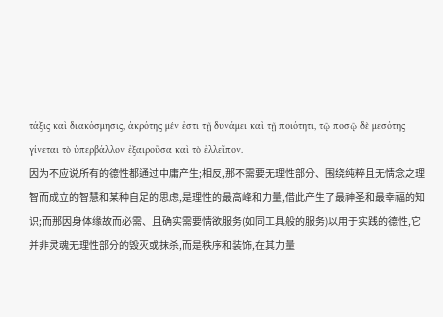τάξις καὶ διακόσμησις, ἀκρότης μέν ἐστι τῇ δυνάμει καὶ τῇ ποιότητι, τῷ ποσῷ δὲ μεσότης γίνεται τὸ ὑπερβάλλον ἐξαιροῦσα καὶ τὸ ἐλλεῖπον.
因为不应说所有的德性都通过中庸产生;相反,那不需要无理性部分、围绕纯粹且无情念之理智而成立的智慧和某种自足的思虑,是理性的最高峰和力量,借此产生了最神圣和最幸福的知识;而那因身体缘故而必需、且确实需要情欲服务(如同工具般的服务)以用于实践的德性,它并非灵魂无理性部分的毁灭或抹杀,而是秩序和装饰,在其力量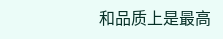和品质上是最高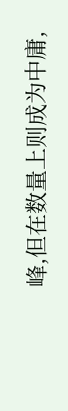峰,但在数量上则成为中庸,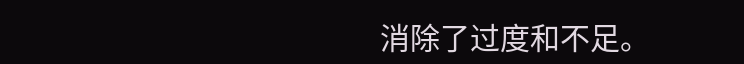消除了过度和不足。